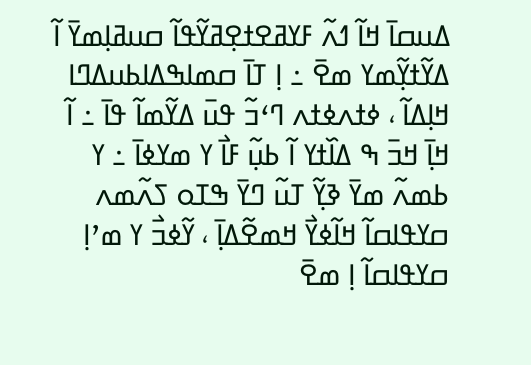ߡߎߛߊ߫ ߞߊ߬ ߗߍ߬ ߓߌߥߐߙߐ߲ߥߌ߬ߟߊ߬ ߛߎߥߊ߲ߘߌ߫ ߊ߬ ߡߌ߬ߙߌ߲߬ߘߌ ߘߐ߫ ߸ ߊ߲ ߠߊ߫ ߛߘߊߒߡߊߕߎߡߣߊ ߞߊ߲ߡߊ߬ ، ߦߙߍߦߙߍ ߣߵߏ߬ ߟߎ߫ ߡߌ߬ߘߊ߬ ߟߊ߫ ߸ ߊ߬ ߞߊ߲߫ ߞߏ߫ ߒ ߡߊ߰ߙߌ ߊ߬ ߕߎ߲߬ ߓߊ߯ ߌ ߘߌߦߊ߫ ߸ ߌ ߕߘߍ߬ ߘߌ߫ ߢߌ߲߬ ߠߎ߬ ߣߌ߫ ߒߠߋ ߖߍ߬ߘߍ ߛߌߟߊߛߊ߬ ߞߊ߬ߦߌ߯ ߞߘߐ߬ߡߊ߲߫ ، ߌ߬ߦߏ߯ ߌ ߘߴߊ߲ ߛߌߟߊߛߊ߬ ߊ߲ ߘߐ߫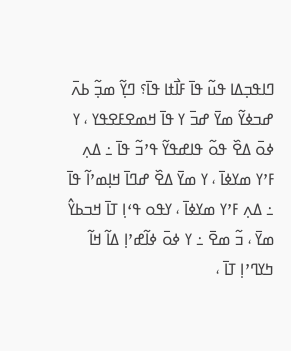ߣߊߟߏ߲ߡߊ ߟߎ߬ ߟߊ߫ ߓߊ߯ߙߊ ߟߊ߫؟ ߣߌ߲߬ ߘߏ߲߬ ߕߍ߫ ߝߏߦߌ߬ ߘߌ߫ ߝߏ߫ ߌ ߟߊ߫ ߞߘߐߓߐߟߌ ، ߌ ߦߋ߫ ߡߐ߰ ߟߋ߬ ߟߊߝߟߌ߬ ߟߴߏ߬ ߟߊ߫ ߸ ߡߍ߲ ߓߴߌ ߘߌߦߊ߫ ، ߌ ߘߌ߫ ߡߐ߰ ߝߣߊ߫ ߞߊ߲ߘߴߊ߬ ߟߊ߫ ߸ ߡߍ߲ ߓߴߌ ߘߌߦߊ߫ ، ߌߟߋ ߟߵߊ߲ ߠߊ߫ ߞߏߕߌ߮ ߘߌ߫ ، ߏ߬ ߘߐ߫ ߸ ߌ ߦߋ߫ ߦߊ߬ߝߴߊ߲ ߡߊ߬ ߞߊ߬ ߤߌߣߴߊ߲ ߠߊ߫ ،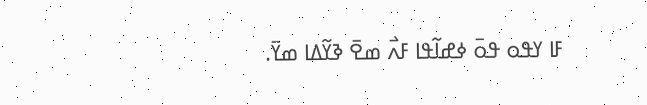ߓߊ ߌߟߋ ߟߋ߫ ߦߝߊ߬ߟߊ ߓߍ߯ ߘߐ߫ ߢߌ߬ߡߊ ߘߌ߫.